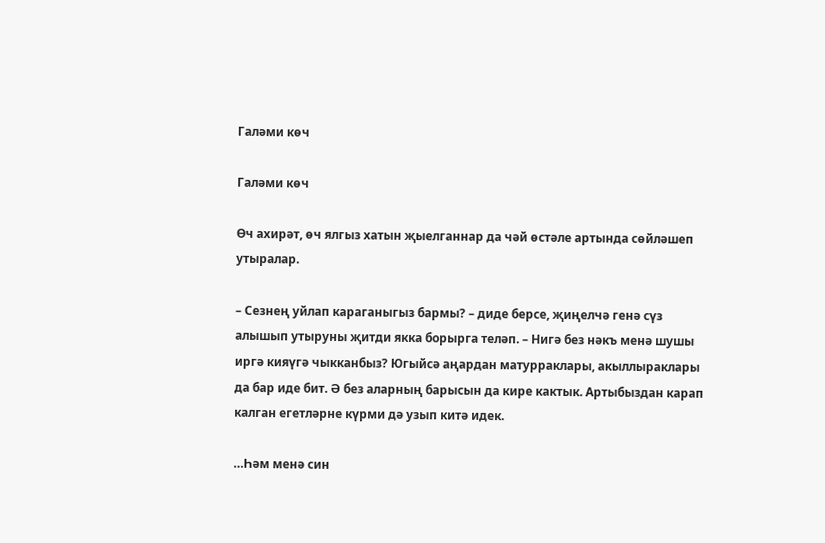Галәми көч

Галәми көч

Өч ахирәт, өч ялгыз хатын җыелганнар да чәй өстәле артында сөйләшеп утыралар.

– Сезнең уйлап караганыгыз бармы? – диде берсе, җиңелчә генә сүз алышып утыруны җитди якка борырга теләп. – Нигә без нәкъ менә шушы иргә кияүгә чыкканбыз? Югыйсә аңардан матурраклары, акыллыраклары да бар иде бит. Ә без аларның барысын да кире кактык. Артыбыздан карап калган егетләрне күрми дә узып китә идек.

…Һәм менә син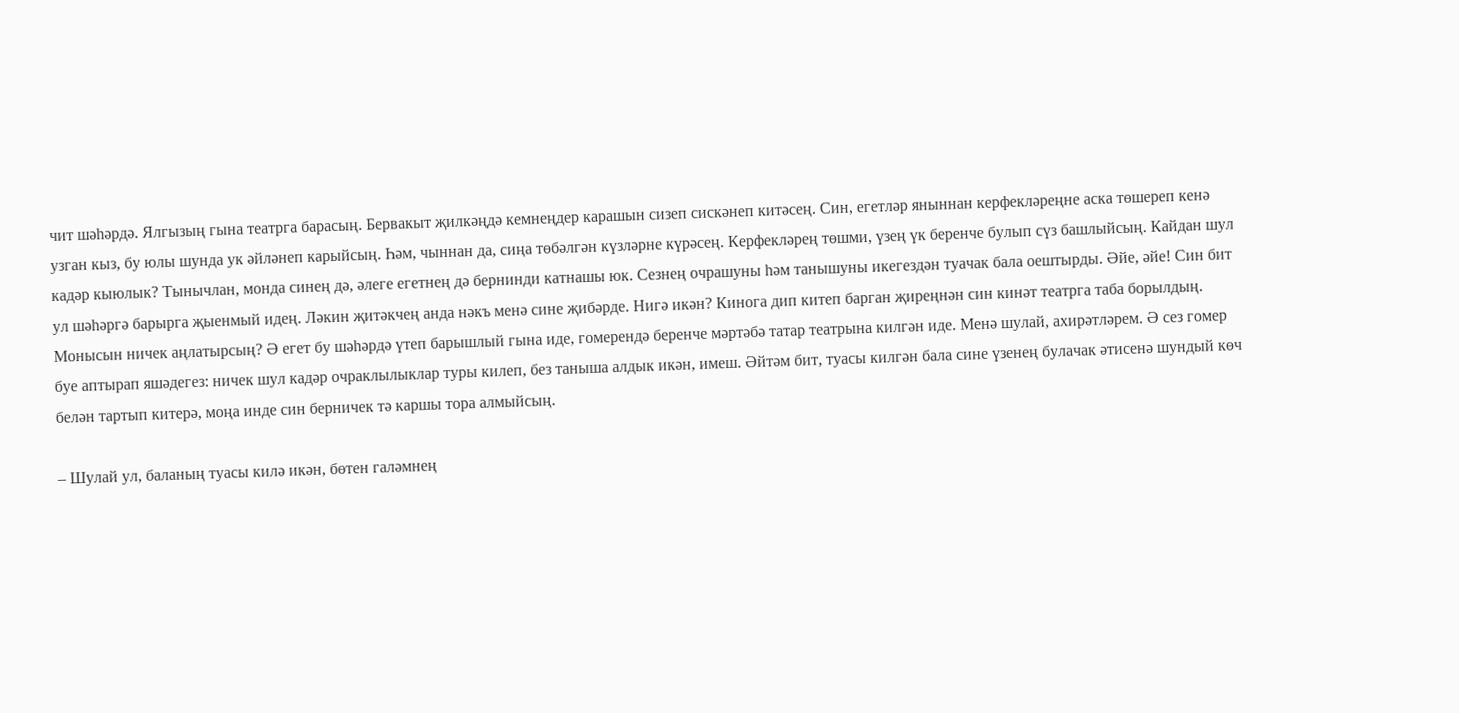чит шәһәрдә. Ялгызың гына театрга барасың. Бервакыт җилкәңдә кемнеңдер карашын сизеп сискәнеп китәсең. Син, егетләр яныннан керфекләреңне аска төшереп кенә узган кыз, бу юлы шунда ук әйләнеп карыйсың. Һәм, чыннан да, сиңа төбәлгән күзләрне күрәсең. Керфекләрең төшми, үзең үк беренче булып сүз башлыйсың. Кайдан шул кадәр кыюлык? Тынычлан, монда синең дә, әлеге егетнең дә бернинди катнашы юк. Сезнең очрашуны һәм танышуны икегездән туачак бала оештырды. Әйе, әйе! Син бит ул шәһәргә барырга җыенмый идең. Ләкин җитәкчең анда нәкъ менә сине җибәрде. Нигә икән? Кинога дип китеп барган җиреңнән син кинәт театрга таба борылдың. Монысын ничек аңлатырсың? Ә егет бу шәһәрдә үтеп барышлый гына иде, гомерендә беренче мәртәбә татар театрына килгән иде. Менә шулай, ахирәтләрем. Ә сез гомер буе аптырап яшәдегез: ничек шул кадәр очраклылыклар туры килеп, без таныша алдык икән, имеш. Әйтәм бит, туасы килгән бала сине үзенең булачак әтисенә шундый көч белән тартып китерә, моңа инде син берничек тә каршы тора алмыйсың.

– Шулай ул, баланың туасы килә икән, бөтен галәмнең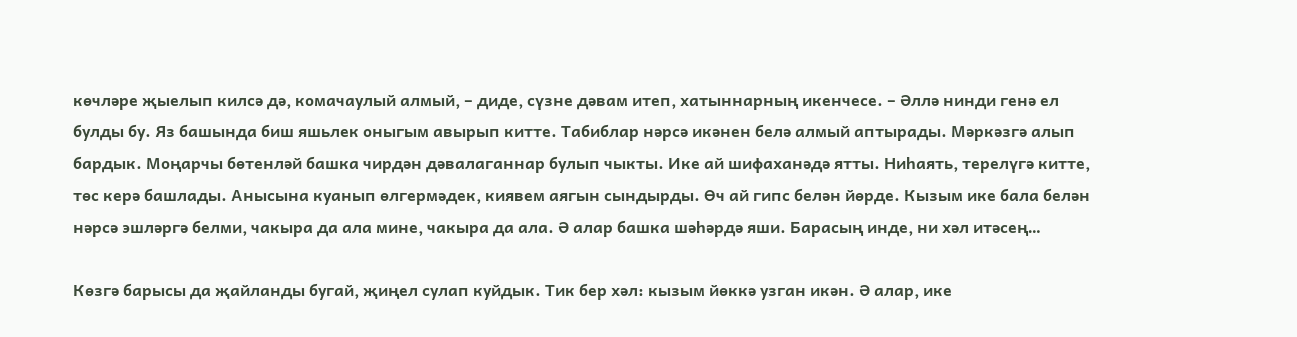көчләре җыелып килсә дә, комачаулый алмый, – диде, сүзне дәвам итеп, хатыннарның икенчесе. – Әллә нинди генә ел булды бу. Яз башында биш яшьлек оныгым авырып китте. Табиблар нәрсә икәнен белә алмый аптырады. Мәркәзгә алып бардык. Моңарчы бөтенләй башка чирдән дәвалаганнар булып чыкты. Ике ай шифаханәдә ятты. Ниһаять, терелүгә китте, төс керә башлады. Анысына куанып өлгермәдек, киявем аягын сындырды. Өч ай гипс белән йөрде. Кызым ике бала белән нәрсә эшләргә белми, чакыра да ала мине, чакыра да ала. Ә алар башка шәһәрдә яши. Барасың инде, ни хәл итәсең…

Көзгә барысы да җайланды бугай, җиңел сулап куйдык. Тик бер хәл: кызым йөккә узган икән. Ә алар, ике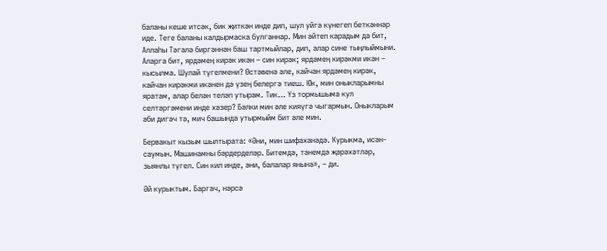баланы кеше итсәк, бик җиткән инде дип, шул уйга күнегеп беткәннәр иде. Теге баланы калдырмаска булганнар. Мин әйтеп карадым да бит, Аллаһы Тәгалә биргәннән баш тартмыйлар, дип, алар сине тыңлыймыни. Аларга бит, ярдәмең кирәк икән – син кирәк; ярдәмең кирәкми икән – кысылма. Шулай түгелмени? Өстәвенә әле, кайчан ярдәмең кирәк, кайчан кирәкми икәнен дә үзең белергә тиеш. Юк, мин оныкларымны яратам, алар белән теләп утырам. Тик… Үз тормышыма кул селтәргәмени инде хәзер? Бәлки мин әле кияүгә чыгармын. Оныкларым әби дигәч тә, мич башында утырмыйм бит әле мин.

Бервакыт кызым шылтырата: «Әни, мин шифаханәдә. Курыкма, исән-саумын. Машинамны бәрдерделәр. Битемдә, тәнемдә җәрәхәтләр, зыянлы түгел. Син кил инде, әни, балалар янына», – ди.

Әй курыктым. Баргач, нәрсә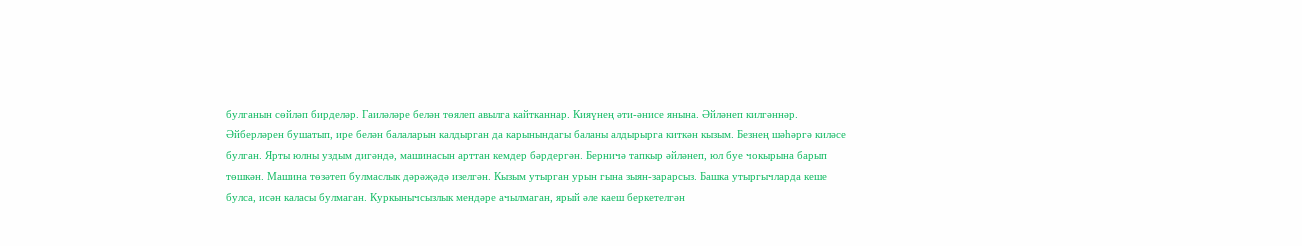булганын сөйләп бирделәр. Гаиләләре белән төялеп авылга кайтканнар. Кияүнең әти-әнисе янына. Әйләнеп килгәннәр. Әйберләрен бушатып, ире белән балаларын калдырган да карынындагы баланы алдырырга киткән кызым. Безнең шәһәргә киләсе булган. Ярты юлны уздым дигәндә, машинасын арттан кемдер бәрдергән. Берничә тапкыр әйләнеп, юл буе чокырына барып төшкән. Машина төзәтеп булмаслык дәрәҗәдә изелгән. Кызым утырган урын гына зыян-зарарсыз. Башка утыргычларда кеше булса, исән каласы булмаган. Куркынычсызлык мендәре ачылмаган, ярый әле каеш беркетелгән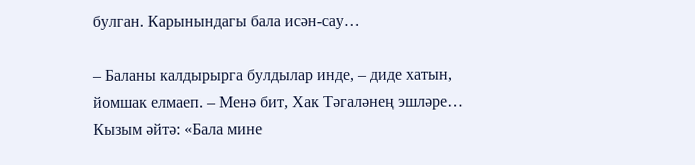булган. Карынындагы бала исән-сау…

– Баланы калдырырга булдылар инде, – диде хатын, йомшак елмаеп. – Менә бит, Хак Тәгаләнең эшләре… Кызым әйтә: «Бала мине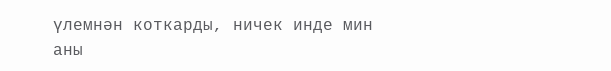үлемнән коткарды, ничек инде мин аны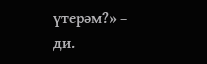үтерәм?» – ди.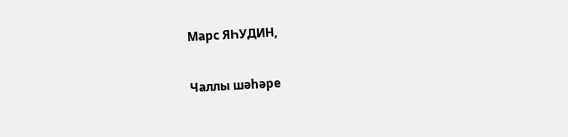Марс ЯҺУДИН,

Чаллы шәһәре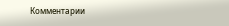Комментарии